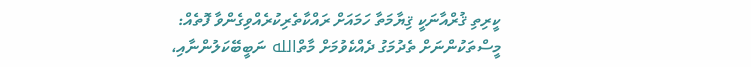ކީރިތި ޤުރްއާނަކީ ޤިޔާމަތާ ހަމައަށް ރައްކާތެރިކުރެއްވިގެންވާ ފޮތެއް:
މީސްތަކުންނަށް ތެދުމަގު ދެއްކެވުމަށް މާތްالله ނަބީބޭކަލުންނާއި،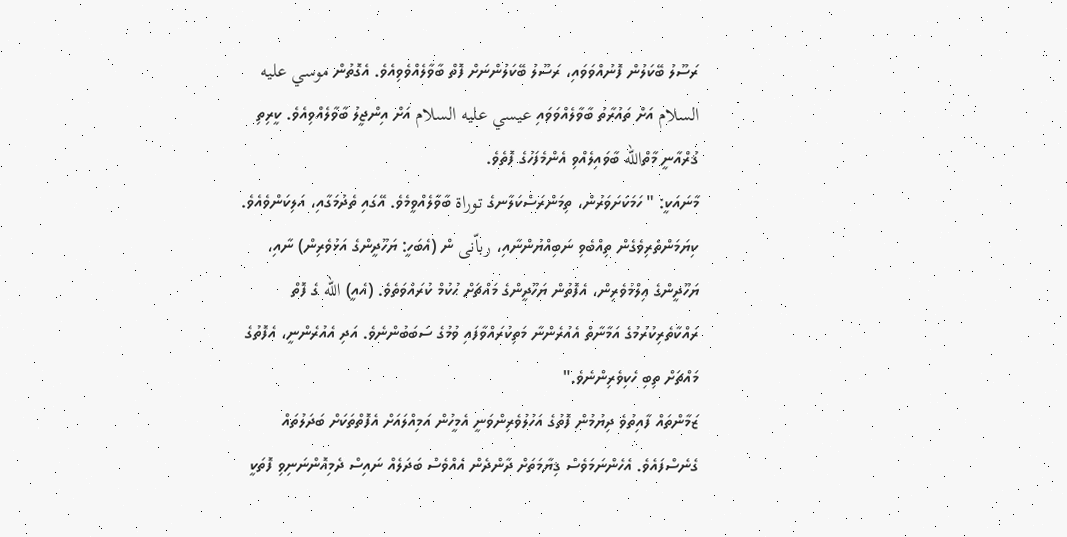ރަސޫލު ބޭކަލުން ފޮނުއްވަވައި، ރަސޫލު ބޭކަލުންނަށް ފޮތް ބާވާލެއްވެވިއެވެ. އެގޮތުން موسي عليه السلام އަށް ތައުރާތު ބާވާލެއްވަވައި عيسي عليه السلام އަށް އިންޖީލު ބާވާލެއްވިއެވެ. ކީރިތި ޤުރްއާނީ މާތްالله ބާވައިލެއްވި އެންމެފަހުގެ ފޮތެވެ.
މާނައަކީ: " ހަމަކަށަވަރުން، ތިމަންރަސްކަލާނގެ توراة ބާވާލެއްވީމެވެ. އޭގައި ތެދުމަގާއި، އަލިކަންވެއެވެ. ކިޔަމަންތެރިވެގެން ތިއްބެވި ނަބިއްޔުންނާއި، رباّنى ން (އެބަހީ: ޔަހޫދީންގެ އަޅުވެރިން) ނާއި، ޔަހޫދީންގެ ޢިލްމުވެރިން، އެފޮތުން ޔަހޫދީންގެ މައްޗަށް ޙުކުމް ކުރައްވަތެވެ. (އެއީ) الله ގެ ފޮތް ރައްކާތެރިކުރުމުގެ އަމާނާތް އެއުރެންނާ މަތިކުރައްވާފައި ވުމުގެ ސަބަބުންނެވެ. އަދި އެއުރެންނީ، އެފޮތުގެ މައްޗަށް ތިބި ހެކިވެރިންނެވެ."
ޒަމާންތައް ފާއިތުވެ ދިޔުމުން ފޮތުގެ އަހުލުވެރިންވަނީ އެމީހުން އަމިއްލައަށް އެފޮތްތަކަށް ބަދަލުތައް ގެނެސްފައެވެ. އެހެންނަމަވެސް ޤިޔާމަތަށް ދާންދެން އެއްވެސް ބަދަލެއް ނައިސް ދެމިއޮންނަނިވި ފޮތަކީ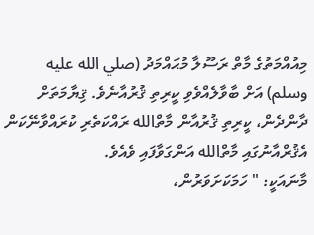މިއުއްމަތުގެ މާތް ރަސޫލާ މުޙައްމަދު (صلي الله عليه وسلم) އަށް ބާވާލެއްވެވި ކީރިތި ޤުރުއާނެވެ. ޤިޔާމަތަށް ދާންދެން، ކީރިތި ޤުރުއާން މާތްالله ރައްކަތެރި ކުރައްވާނޭކަން އެޤުރްއާނުގައި މާތްالله އަންގަވާފައި ވެއެވެ.
މާނައަކީ: " ހަމަކަށަވަރުން،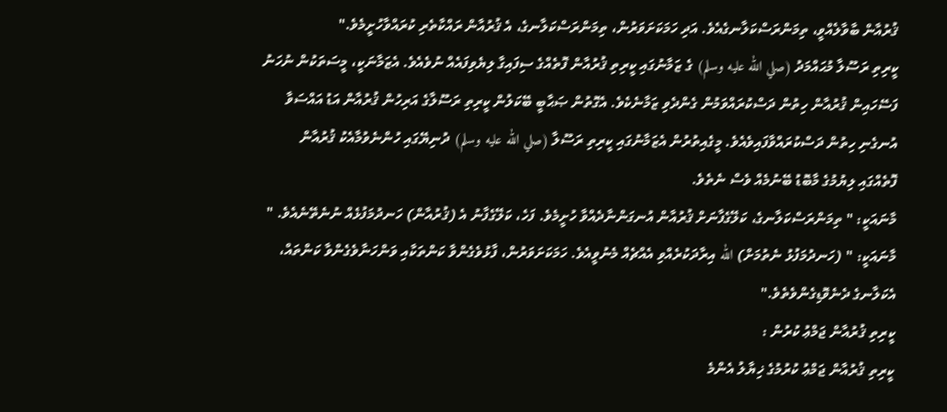ޤުރުއާން ބާވާލެއްވީ، ތިމަންރަސްކަލާނގެއެވެ. އަދި ހަމަކަށަވަރުން، ތިމަންރަސްކަލާނގެ، އެ ޤުރުއާން ރައްކާތެރި ކުރައްވާހުށީމެވެ."
ކީރިތި ރަސޫލާ މުޙައްމަދު (صلي الله عليه وسلم) ގެ ޒަމާނުގައި ކީރިތި ޤުރުއާން ފޮތެއްގެ ސިފައިގާ ލިޔެވިފައެއް ނުވެއެވެ. އެޒަމާނަކީ، މީސަތަކުން ނުހަނު ފަސޭހައިން ޤުރުއާން ހިތުން ދަސްކުރައްވަމުން ގެންދެވި ޒަމާނެކެވެ. އެގޮތުން ޞަޙާބީ ބޭކަލުން ކީރިތި ރަސޫލާގެ އަރިހުން ޤުރުއާން އަޑު އައްސަވާ އުނގެނި ހިތުން ދަސްކުރައްވާފައިވެއެވެ. މީގެއިތުރުން އެޒަމާނުގައި ކީރިތި ރަސޫލާ (صلي الله عليه وسلم) ދުނިޔޭގައި ހުންނެވުމާއެކު ޤުރުއާން ފޮތެއްގައި ލިޔުމުގެ މާބޮޑު ބޭނުމެއް ވެސް ނެތެވެ.
މާނައަކީ: " ތިމަންރަސްކަލާނގެ، ކަލޭގެފާނަށް ޤުރުއާން އުނގަންނާދެއްވާ ހުށީމެވެ. ފަހެ، ކަލޭގެފާނު އެ (ޤުރުއާން) ހަނދުމަފުޅެއް ނުނެތޭނެއެވެ. "
މާނައަކީ: " (ހަނދުމަފުޅު ނެތުމަށް) الله އިރާދަކުރެއްވި އެއްޗެއް މެނުވީއެވެ. ހަމަކަށަވަރުން، ފާޅުވެގެންވާ ކަންތަކާއި ވަންހަނާވެގެންވާ ކަންތައް، އެކަލާނގެ ދެނެވޮޑިގެންވެތެވެ."
ކީރިތި ޤުރުއާން ޖަމްޢު ކުރުން :
ކީރިތި ޤުރުއާން ޖަމްޢު ކުރުމުގެ ޚިޔާލު އެންމެ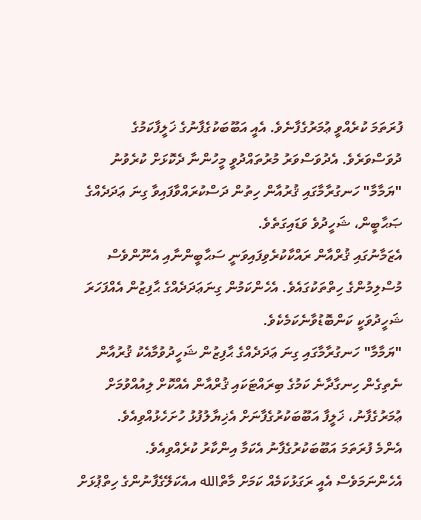ފުރަތަމަ ކުރެއްވީ ޢުމަރުގެފާނެވެ. އެއީ އަބޫބަކުގެފާނުގެ ޚަލީފާކަމުގެ ދުވަސްވަރެވެ. އެދުވަސްވަރު މުރުތައްދުވީ މީހުންނާ ދެކޮޅަށް ކުރެވުނު "ޔަމާމާ" ހަނގުރާމާގައި ޤުރުއާން ހިތުން ދަސްކުރައްވާފައިވާ ގިނަ ޢަދަދެއްގެ ޞަޙާބީން، ޝަހީދުވެ ވަޑައިގަތެވެ.
އެޒަމާނުގައި ޤުރްއާން ރައްކާކުރެވިފައިވަނީ ސަޙާބީންނާއި އެނޫންވެސް މުސްލިމުންގެ ހިތްތަކުގައެވެ. އެހެންކަމުން ގިނަޢަދަދެއްގެ ޙާފިޒުން އެއްފަހަރަ ޝަހީދުވަކީ ކަންބޮޑުވާނެކަމެކެވެ.
"ޔަމާމާ" ހަނގުރާމާގައި ގިނަ ޢަދަދެއްގެ ޙާފިޒުން ޝަހީދުވުމާއެކު ޤުރުއާން ނެތިގެން ހިނގާދާނެ ކަމުގެ ބިރައްޓަކައި ޤުރްއާން އެއްކޮށް ލިއުއްވުމަށް ޢުމަރުގެފާނު، ޚަލީފާ އަބޫބަކުރުގެފާނަށް އެޚިޔާލުފުޅު ހުށަހެޅުއްވިއެވެ.
އެންމެ ފުރަތަމަ އަބޫބަކުރުގެފާނު އެކަމާ އިންކާރު ކުރެއްވިއެވެ. އެހެންނަމަވެސް އެއީ ރަގަޅުކަމެއް ކަމަށް މާތްالله އއެކަލޭގެފާނުންގެ ހިތްޕުޅަށް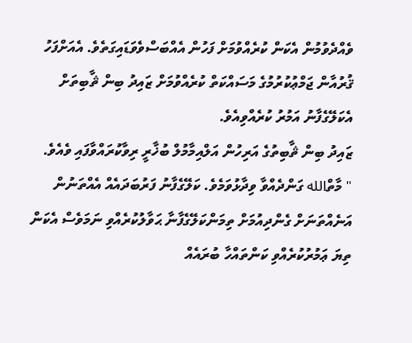ވެއްދެވުމުން އެކަން ކުރެއްވުމަށް ފަހުން އެއްބަސްވެވަޑައިގަތެވެ. އެއަށްފަހު ޤުރުއާން ޖަމްޢުކުރުމުގެ މަސައްކަތް ކުރެއްވުމަށް ޒައިދު ބިން ޘާބިތަށް އެކަލޭގެފާނު އަމުރު ކުރެއްވިއެވެ.
ޒައިދު ބިން ޘާބިތުގެ އަރިހުން އަލްއިމާމުލް ބުޚާރީ ރިވާކުރައްވާފައި ވެއެވެ.
" މާތްالله ގަންދެއްވާ ވިދާޅުވަމެވެ. ކަލޭގެފާނު ފަރުބަދައެއް އެއްތަނުން އަނެއްތަނަށް ގެންދިއުމަށް ތިމަންކަލޭގެފާނާ ޙަވާލުކުރެއްވި ނަމަވެސް އެކަން ތިޔަ ޢަމުރުކުރެއްވި ކަންތައްހާ ބުރައެއް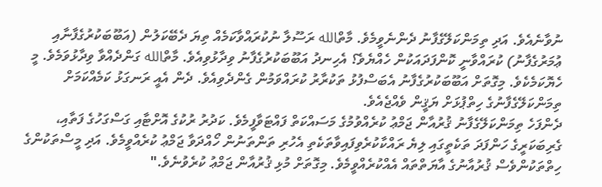ނުވާނެއެވެ. އަދި ތިމަންކަލޭގެފާނު ދެންނެވީމެވެ. މާތްالله ރަސޫލާ ނުކުރައްވާކަމެއް ތިޔަ ދެބޭކަލުން (އަބޫބަކުރުގެފާނާއި ޢުމަރުގެފާނު) ކުރައްވާނީ ކޮންފަދައަކުން ހެއްޔެވެ؟ އެހިނދު އަބޫބަކުރުގެފާނު ވިދާޅުވިއެވެ. މާތްالله ގަންދެއްވާ ވިދާޅުވަމެވެ. މީ ހެޔޮކަމެކެވެ. މިގޮތަށް އަބޫބަކުރުގެފާނު އެބަސްފުޅު ތަކުރާރު ކުރައްވަމުން ގެންދެވިއެވެ. ދެން އެއީ ރަނގަޅު ކަމެއްކަމަށް ތިމަންކަލޭގެފާނުގެ ހިތްޕުޅަށް ޔަޤީން ވެއްޖެއެވެ.
ދެންފަހެ ތިމަންކަލޭގެފާނު ޤުރުއާން ޖަމްޢު ކުރެއްވުމުގެ މަސައްކަތް ފައްޓަވާފީމެވެ. ކަދުރު ރުކުގެ އޮށްޓާއި ގަސްގަހުގެ ފަތާއި، ގެރިބަކަރީގެ ހަންފަދަ ތަކެތީގައި ލިޔެ ރައްކާކުރެވިފައިވާތަކެތި އެހުރި ތަންތަނުން ހޯއްދަވާ ޖަމްޢު ކުރެއްވީމެވެ. އަދި މީސްތަކުންގެ ހިތްތަކުންވެސް ޤުރުއާނުގެ އާޔަތްތައް އެއްކުރެއްވީމެވެ. މިގޮތަށް މުޅި ޤުރުއާން ޖަމްޢު ކުރެވުނެވެ."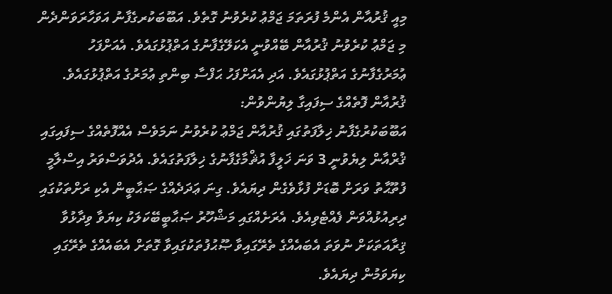މިއީ ޤުރުއާން އެންމެ ފުރަތަމަ ޖަމްޢު ކުރެވުނު ގޮތެވެ. އަބޫބަކުރގެފާނު އަވަހާރަވަންދެން މި ޖަމްޢު ކުރެވުނު ޤުރުއާން ބޭއްވުނީ އެކަލޭގެފާނުގެ އަތްޕުޅުގައެވެ. އެއަށްފަހު ޢުމަރުގެފާނުގެ އަތްޕުޅުގައެވެ. އަދި އެއަށްފަހު ޙަފްސާ ބިންތި ޢުމަރުގެ އަތްޕުޅުގައެވެ.
ޤުރުއާން ފޮތެއްގެ ސިފައިގާ ލިޔުންވުން:
އަބޫބަކުރުގެފާނު ޚިލާފަތުގައި ޤުރުއާން ޖަމްޢު ކުރެވުނު ނަމަވެސް އެއްފޮތެއްގެ ސިފައިގައި ޤުރްއާން ލިޔެވުނީ 3 ވަނަ ޚަލީފާ އުޘްމާގެފާނުގެ ޚިލާފަތުގައެވެ. އެދުވަސްވަރު އިސްލާމީ ފުތޫޙާތު ވަރަށް ބޮޑަށް ފުޅާވެގެން ދިޔައެވެ. ގިނަ ޢަދަދެއްގެ ޞަޙާބީން އެކި ރަށްތަކުގައި ދިރިއުޅުއްވަން ފެއްޓެވިއެވެ. އެރަށެއްގައި މަޝްހޫރު ޞަޙާބީބޭކަލަކު ކިޔަވާ ވިދާޅުވާ ޤިރާއަތަކަށް ނުވަތަ އެބައެއްގެ ތެރޭގައިވާ ޞޫޙުފުތަކުގައިވާ ގޮތަށް އެބައެއްގެ ތެރޭގައި ކިޔަވަމުން ދިޔައެވެ.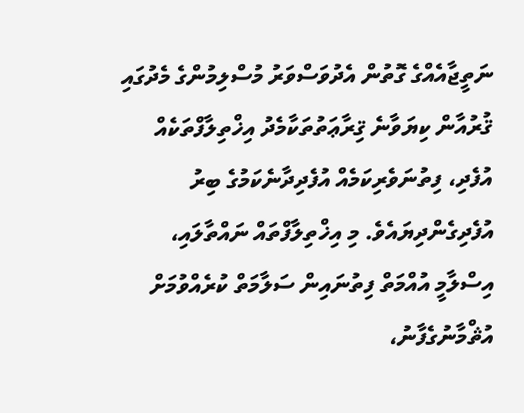ނަތީޖާއެއްގެ ގޮތުން އެދުވަސްވަރު މުސްލިމުންގެ މެދުގައި ޤުރުއާން ކިޔަވާނެ ޤިރާޢަތުތަކާމެދު އިޚްތިލާފްތަކެއް އުފެދި، ފިތުނަވެރިކަމެއް އުފެދިދާނެކަމުގެ ބިރު އުފެދިގެންދިޔައެވެ. މި އިޚްތިލާފްތައް ނައްތާލައި، އިސްލާމީ އުއްމަތް ފިތުނައިން ސަލާމަތް ކުރެއްވުމަށް އުޘްމާނުގެފާނު،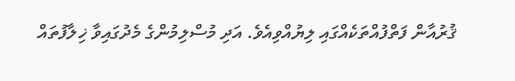ޤުރުއާން ފަތްފުއްތަކެއްގައި ލިޔުއްވިއެވެ. އަދި މުސްލިމުންގެ މެދުގައިވާ ޚިލާފުތައް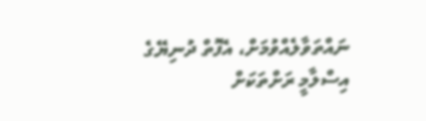ނައްތަވާލެއްވުމަށް، އެފޮތް ދުނިޔޭގެ އިސްލާމީ ރަށްތަކަށް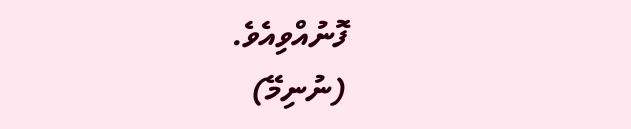ފޮނުއްވިއެވެ.
(ނުނިމޭ)